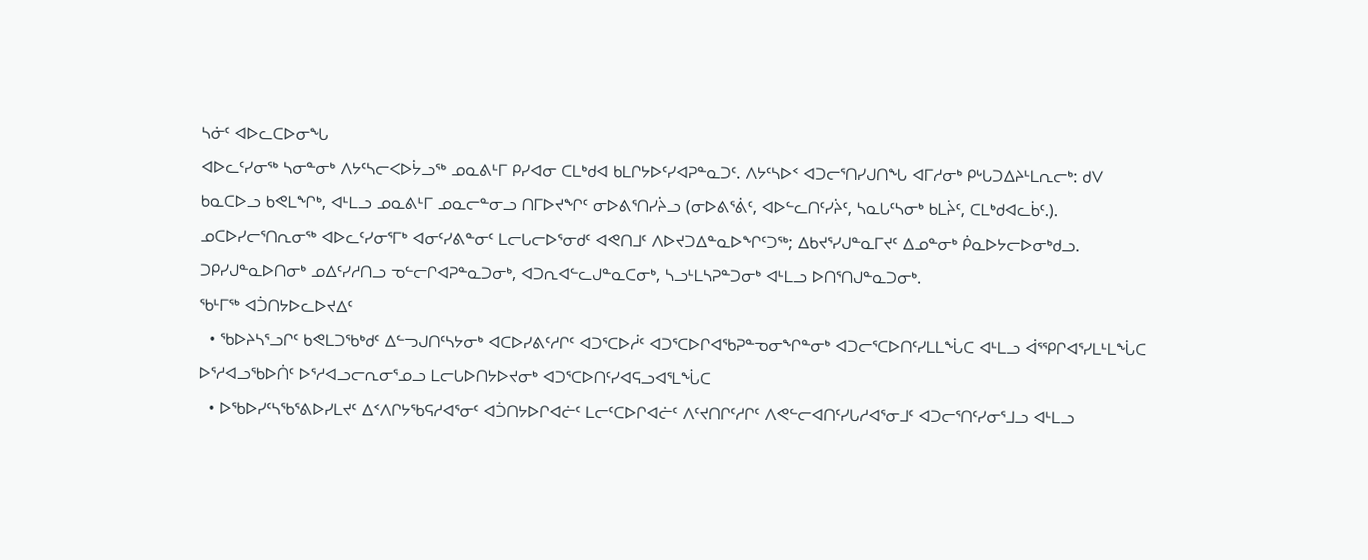ᓴᓃᑦ ᐊᐅᓚᑕᐅᓂᖓ
ᐊᐅᓚᑦᓯᓂᖅ ᓴᓂᓐᓂᒃ ᐱᔭᑦᓴᓕᐸᐅᔮᓗᖅ ᓄᓇᕕᒻᒥ ᑭᓯᐊᓂ ᑕᒪᒃᑯᐊ ᑲᒪᒋᔭᐅᑦᓯᐊᕈᓐᓇᑐᑦ. ᐱᔭᑦᓴᐅᑉ ᐊᑐᓕᕐᑎᓯᒍᑎᖓ ᐊᒥᓱᓂᒃ ᑭᒡᒐᑐᐃᔨᒻᒪᕆᓕᒃ: ᑯᐯ ᑲᓇᑕᐅᓗ ᑲᕙᒪᖏᒃ, ᐊᒻᒪᓗ ᓄᓇᕕᒻᒥ ᓄᓇᓕᓐᓂᓗ ᑎᒥᐅᔪᖏᑦ ᓂᐅᕕᕐᑎᓯᔩᓗ (ᓂᐅᕕᕐᕖᑦ, ᐊᐅᓪᓚᑎᑦᓯᔩᑦ, ᓴᓇᒐᑦᓴᓂᒃ ᑲᒪᔩᑦ, ᑕᒪᒃᑯᐊᓚᑳᑦ.). ᓄᑕᐅᓯᓕᕐᑎᕆᓂᖅ ᐊᐅᓚᑦᓯᓂᕐᒥᒃ ᐊᓂᑦᓯᕕᓐᓂᑦ ᒪᓕᒐᓕᐅᕐᓂᑯᑦ ᐊᕙᑎᒧᑦ ᐱᐅᔪᑐᐃᓐᓇᐅᖏᑦᑐᖅ; ᐃᑲᔪᕐᓯᒍᓐᓇᒥᔪᑦ ᐃᓄᓐᓂᒃ ᑮᓇᐅᔭᓕᐅᓂᒃᑯᓗ. ᑐᑭᓯᒍᓐᓇᐅᑎᓂᒃ ᓄᐃᑦᓯᓱᑎᓗ ᓀᓪᓕᒋᐊᕈᓐᓇᑐᓂᒃ, ᐊᑐᕆᐊᓪᓚᒍᓐᓇᑕᓂᒃ, ᓴᓗᒻᒪᓴᕈᓐᑐᓂᒃ ᐊᒻᒪᓗ ᐅᑎᕐᑎᒍᓐᓇᑐᓂᒃ.
ᖃᒻᒥᖅ ᐊᑑᑎᔭᐅᓚᐅᔪᐃᑦ
  • ᖃᐅᔨᓴᕐᓗᒋᑦ ᑲᕙᒪᑐᖃᒃᑯᑦ ᐃᓪᓓᒍᑎᑦᓴᔭᓂᒃ ᐊᑕᐅᓯᕕᑦᓱᒋᑦ ᐊᑐᕐᑕᐅᓲᑦ ᐊᑐᕐᑕᐅᒋᐊᖃᕈᓐᓀᓂᖏᓐᓂᒃ ᐊᑐᓕᕐᑕᐅᑎᑦᓯᒪᒪᖔᑕ ᐊᒻᒪᓗ ᐋᕐᕿᒋᐊᕐᓯᒪᒻᒪᖔᑕ ᐅᕐᓱᐊᓗᖃᐅᑏᑦ ᐅᕐᓱᐊᓗᓕᕆᓂᕐᓄᓗ ᒪᓕᒐᐅᑎᔭᐅᔪᓂᒃ ᐊᑐᕐᑕᐅᑎᑦᓯᐊᕋᓗᐊᕐᒪᖔᑕ
  • ᐅᖃᐅᓯᑦᓴᖃᕐᕕᐅᓯᒪᔪᑦ ᐃᑉᐱᒋᔭᖃᕋᓱᐊᕐᓂᑦ ᐊᑑᑎᔭᐅᒋᐊᓖᑦ ᒪᓕᑦᑕᐅᒋᐊᓖᑦ ᐱᑦᔪᑎᒋᑦᓱᒋᑦ ᐱᕙᓪᓕᐊᑎᑦᓯᒐᓱᐊᕐᓂᒧᑦ ᐊᑐᓕᕐᑎᑦᓯᓂᕐᒧᓗ ᐊᒻᒪᓗ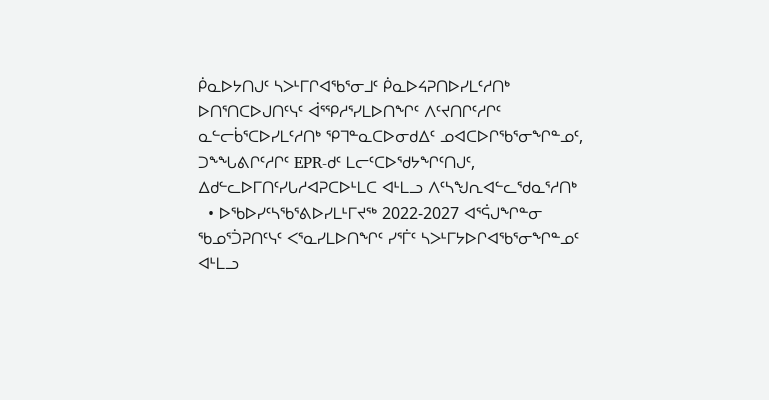ᑮᓇᐅᔭᑎᒍᑦ ᓴᐳᒻᒥᒋᐊᖃᕐᓂᒧᑦ ᑮᓇᐅᔦᕈᑎᐅᓯᒪᑦᓱᑎᒃ ᐅᑎᕐᑎᑕᐅᒍᑎᑦᓭᑦ ᐋᕐᕿᓱᕐᓯᒪᐅᑎᖏᑦ ᐱᑦᔪᑎᒋᑦᓱᒋᑦ ᓇᓪᓕᑳᕐᑕᐅᓯᒪᑦᓱᑎᒃ ᕿᒣᓐᓇᑕᐅᓂᑯᐃᑦ ᓄᐊᑕᐅᒋᖃᕐᓂᖏᓐᓄᑦ, ᑐᖕᖓᕕᒋᑦᓱᒋᑦ EPR-ᑯᑦ ᒪᓕᑦᑕᐅᖁᔭᖏᑦᑎᒍᑦ, ᐃᑯᓪᓚᐅᒥᑎᑦᓯᒐᓱᐊᕈᑕᐅᒻᒪᑕ ᐊᒻᒪᓗ ᐱᑦᓴᖑᕆᐊᓪᓚᖁᓇᕐᓱᑎᒃ
  • ᐅᖃᐅᓯᑦᓴᖃᕐᕕᐅᓯᒪᒻᒥᔪᖅ 2022-2027 ᐊᕐᕌᒍᖏᓐᓂ ᖃᓄᕐᑑᕈᑎᑦᓭᑦ ᐸᕐᓇᓯᒪᐅᑎᖏᑦ ᓯᕐᒦᑦ ᓴᐳᒻᒥᔭᐅᒋᐊᖃᕐᓂᖏᓐᓄᑦ ᐊᒻᒪᓗ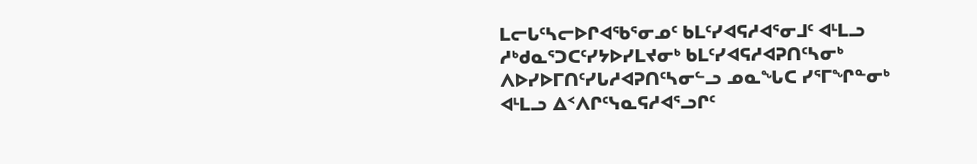ᒪᓕᒐᑦᓴᓕᐅᒋᐊᖃᕐᓂᓄᑦ ᑲᒪᑦᓯᐊᕋᓱᐊᕐᓂᒧᑦ ᐊᒻᒪᓗ ᓱᒃᑯᓇᕐᑐᑕᑦᓯᔭᐅᓯᒪᔪᓂᒃ ᑲᒪᑦᓯᐊᕋᓱᐊᕈᑎᑦᓴᓂᒃ ᐱᐅᓯᐅᒥᑎᑦᓯᒐᓱᐊᕈᑎᑦᓴᓂᓪᓗ ᓄᓇᖓᑕ ᓯᕐᒥᖏᓐᓂᒃ ᐊᒻᒪᓗ ᐃᑉᐱᒋᑦᓭᓇᕋᓱᐊᕐᓗᒋᑦ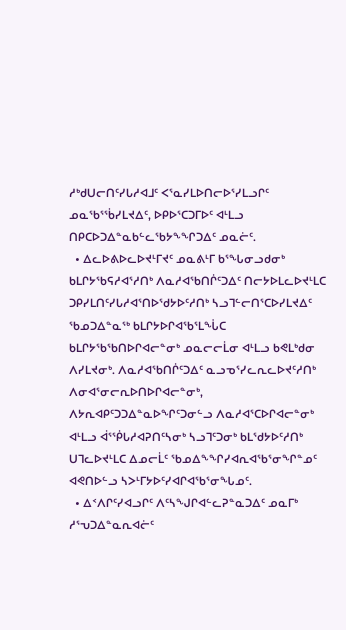ᓱᒃᑯᑌᓕᑎᑦᓯᒐᓱᐊᒧᑦ ᐸᕐᓇᓯᒪᐅᑎᓕᐅᕐᓯᒪᓗᒋᑦ ᓄᓇᖃᕐᖄᓯᒪᔪᐃᑦ, ᐅᑭᐅᕐᑕᑐᒥᐅᑦ ᐊᒻᒪᓗ ᑎᑭᑕᐅᑐᐃᓐᓇᑲᓪᓚᖃᔭᖕᖏᑐᐃᑦ ᓄᓇᓖᑦ.
  • ᐃᓚᐅᕕᐅᓚᐅᔪᒻᒥᔪᑦ ᓄᓇᕕᒻᒥ ᑲᕐᖓᓂᓗᑯᓂᒃ ᑲᒪᒋᔭᖃᕋᓱᐊᕐᓱᑎᒃ ᐱᓇᓱᐊᖃᑎᒌᑦᑐᐃᑦ ᑎᓕᔭᐅᒪᓚᐅᔪᒻᒪᑕ ᑐᑭᓯᒪᑎᑦᓯᒐᓱᐊᕐᑎᐅᖁᔭᐅᑦᓱᑎᒃ ᓴᓗᒣᓪᓕᑎᕐᑕᐅᓯᒪᔪᐃᑦ ᖃᓄᑐᐃᓐᓇᖅ ᑲᒪᒋᔭᐅᒋᐊᖃᕐᒪᖔᑕ ᑲᒪᒋᔭᖃᖃᑎᐅᒋᐊᓕᓐᓂᒃ ᓄᓇᓕᓕᒫᓂ ᐊᒻᒪᓗ ᑲᕙᒪᒃᑯᓂ ᐱᓯᒪᔪᓂᒃ. ᐱᓇᓱᐊᖃᑎᒌᑦᑐᐃᑦ ᓇᓗᓀᕐᓯᓚᕆᓚᐅᔪᑦᓱᑎᒃ ᐱᓂᐊᕐᓂᓕᕆᐅᑎᐅᒋᐊᓕᓐᓂᒃ, ᐱᔭᕆᐊᑭᑦᑐᑐᐃᓐᓇᐅᖏᑦᑐᓂᓪᓗ ᐱᓇᓱᐊᕐᑕᐅᒋᐊᓕᓐᓂᒃ ᐊᒻᒪᓗ ᐋᕐᖀᒐᓱᐊᕈᑎᑦᓴᓂᒃ ᓴᓗᒣᑦᑐᓂᒃ ᑲᒪᖁᔭᐅᑦᓱᑎᒃ ᑌᒣᓚᐅᔪᒻᒪᑕ ᐃᓄᓕᒫᑦ ᖃᓄᐃᖕᖏᓯᐊᕆᐊᖃᕐᓂᖏᓐᓄᑦ ᐊᕙᑎᐅᓪᓗ ᓴᐳᒻᒥᔭᐅᑦᓯᐊᒋᐊᖃᕐᓂᖓᓄᑦ.
  • ᐃᑉᐱᒋᑦᓯᐊᓗᒋᑦ ᐱᑦᓴᖑᒋᐊᓪᓚᕈᓐᓇᑐᐃᑦ ᓄᓇᒥᒃ ᓱᕐᕃᑐᐃᓐᓇᕆᐊᓖᑦ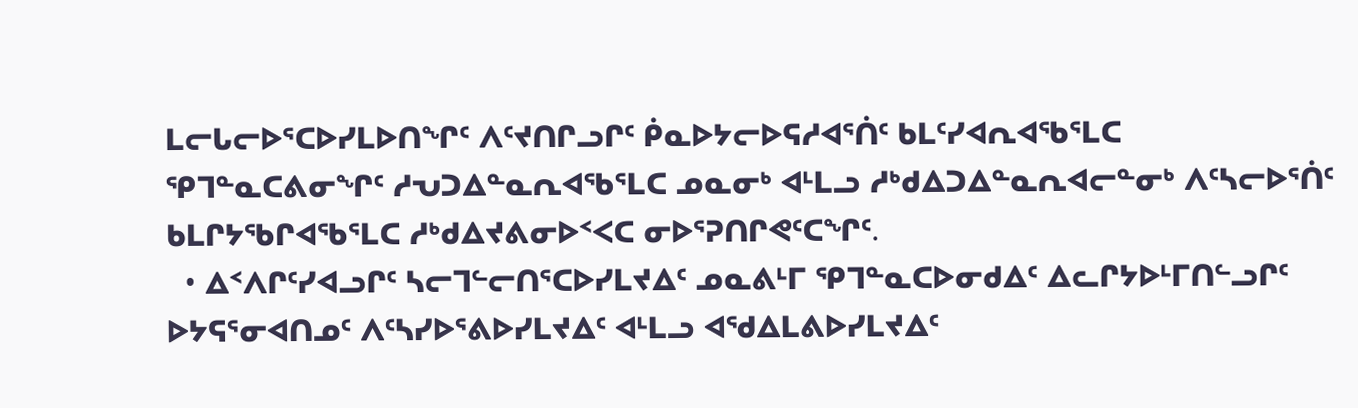ᒪᓕᒐᓕᐅᕐᑕᐅᓯᒪᐅᑎᖏᑦ ᐱᑦᔪᑎᒋᓗᒋᑦ ᑮᓇᐅᔭᓕᐅᕋᓱᐊᕐᑏᑦ ᑲᒪᑦᓯᐊᕆᐊᖃᕐᒪᑕ ᕿᒣᓐᓇᑕᕕᓂᖏᑦ ᓱᕃᑐᐃᓐᓇᕆᐊᖃᕐᒪᑕ ᓄᓇᓂᒃ ᐊᒻᒪᓗ ᓱᒃᑯᐃᑐᐃᓐᓇᕆᐊᓕᓐᓂᒃ ᐱᑦᓴᓕᐅᕐᑏᑦ ᑲᒪᒋᔭᖃᒋᐊᖃᕐᒪᑕ ᓱᒃᑯᐃᔪᕕᓂᐅᑉᐸᑕ ᓂᐅᕐᕈᑎᒋᕙᑦᑕᖏᑦ.
  • ᐃᑉᐱᒋᑦᓯᐊᓗᒋᑦ ᓴᓕᒣᓪᓕᑎᕐᑕᐅᓯᒪᔪᐃᑦ ᓄᓇᕕᒻᒥ ᕿᒣᓐᓇᑕᐅᓂᑯᐃᑦ ᐃᓚᒋᔭᐅᒻᒥᑎᓪᓗᒋᑦ ᐅᔭᕋᕐᓂᐊᑎᓄᑦ ᐱᑦᓴᓯᐅᕐᕕᐅᓯᒪᔪᐃᑦ ᐊᒻᒪᓗ ᐊᖁᐃᒪᕕᐅᓯᒪᔪᐃᑦ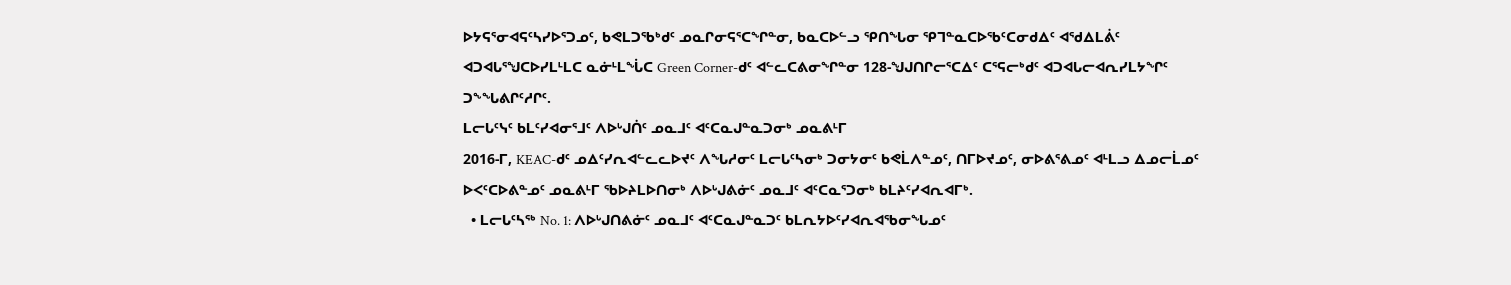ᐅᔭᕋᕐᓂᐊᕋᑦᓴᓯᐅᕐᑐᓄᑦ, ᑲᕙᒪᑐᖃᒃᑯᑦ ᓄᓇᒋᓂᕋᕐᑕᖏᓐᓂ, ᑲᓇᑕᐅᓪᓗ ᕿᑎᖓᓂ ᕿᒣᓐᓇᑕᐅᖃᑦᑕᓂᑯᐃᑦ ᐊᖁᐃᒪᕖᑦ ᐊᑐᐊᒐᕐᖑᑕᐅᓯᒪᒻᒪᑕ ᓇᓃᒻᒪᖔᑕ Green Corner-ᑯᑦ ᐊᓪᓚᑕᕕᓂᖏᓐᓂ 128-ᖑᒍᑎᒋᓕᕐᑕᐃᑦ ᑕᕐᕋᓕᒃᑯᑦ ᐊᑐᐊᒐᓕᐊᕆᓯᒪᔭᖏᑦ ᑐᖕᖓᕕᒋᑦᓱᒋᑦ.
ᒪᓕᒐᑦᓭᑦ ᑲᒪᑦᓯᐊᓂᕐᒧᑦ ᐱᐅᒡᒍᑏᑦ ᓄᓇᒧᑦ ᐊᑦᑕᓇᒍᓐᓇᑐᓂᒃ ᓄᓇᕕᒻᒥ
2016-ᒥ, KEAC-ᑯᑦ ᓄᐃᑦᓯᕆᐊᓪᓚᓚᐅᔪᑦ ᐱᖓᓱᓂᑦ ᒪᓕᒐᑦᓴᓂᒃ ᑐᓂᔭᓂᑦ ᑲᕙᒫᐱᓐᓄᑦ, ᑎᒥᐅᔪᓄᑦ, ᓂᐅᕕᕐᕕᓄᑦ ᐊᒻᒪᓗ ᐃᓄᓕᒫᓄᑦ ᐅᐸᑦᑕᐅᕕᓐᓄᑦ ᓄᓇᕕᒻᒥ ᖃᐅᔨᒪᐅᑎᓂᒃ ᐱᐅᒡᒍᕕᓃᑦ ᓄᓇᒧᑦ ᐊᑦᑕᓇᕐᑐᓂᒃ ᑲᒪᔨᑦᓯᐊᕆᐊᒥᒃ.
  • ᒪᓕᒐᑦᓴᖅ No. 1: ᐱᐅᒡᒍᑎᕕᓃᑦ ᓄᓇᒧᑦ ᐊᑦᑕᓇᒍᓐᓇᑐᑦ ᑲᒪᕆᔭᐅᑦᓯᐊᕆᐊᖃᓂᖓᓄᑦ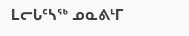ᒪᓕᒐᑦᓴᖅ ᓄᓇᕕᒻᒥ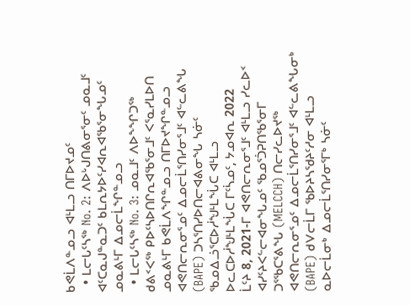ᑲᕙᒫᐱᓐᓄᓗ ᐊᒻᒪᓗ ᑎᒥᐅᔪᓄᑦ
  • ᒪᓕᒐᑦᓴᖅ No. 2: ᐱᐅᒡᒍᑎᕕᓂᕐᓂᑦ ᓄᓇᒧᑦ ᐊᑦᑕᓇᒍᓐᓇᑐᑦ ᑲᒪᕆᔭᐅᑦᓯᐊᕆᐊᖃᕐᓂᖓᓄᑦ ᓄᓇᕕᒻᒥ ᐃᓄᓕᒫᖏᓐᓄᓗ
  • ᒪᓕᒐᑦᓴᖅ No. 3: ᓄᓇᒧᑦ ᐱᐅᖕᖏᑐᖅ ᑯᕕᑉᐸᖅ ᑭᐅᑦᓴᐅᑎᒋᕆᐊᖃᕐᓂᒧᑦ ᐸᕐᓇᓯᒪᐅᑎ ᓄᓇᕕᒻᒥ ᑲᕙᒫᐱᖏᓐᓄᓗ ᑎᒥᐅᔪᖏᓐᓄᓗ
ᐊᕙᑎᓕᕆᓂᕐᓄᑦ ᐃᓄᓕᒫᕐᑎᓯᓂᕐᒧᑦ ᐊᓪᓚᕕᖓ (BAPE) ᑐᓴᕐᑎᓯᐅᑎᓕᐊᕕᓂᖓ ᓴᓃᑦ ᖃᓄᐃᓘᕐᑕᐅᓲᖑᒻᒪᖔᑕ ᐊᒻᒪᓗ ᐅᓚᑕᐅᓲᖑᒻᒪᖔᑕ ᒥᑦᓵᓄᑦ, ᔭᓄᐊᕆ 2022
ᒫᑦᔨ 8, 2021-ᒥ ᐊᕙᑎᓕᕆᓂᕐᒧᑦ ᐊᒻᒪᓗ ᓯᓚᐅᑉ ᐊᓯᑦᔨᐸᓪᓕᐊᓂᖓᓄᑦ ᖃᓄᕐᑑᕈᑎᖃᕐᓂᒥ ᑐᕐᖃᑕᕐᕕᖓ (MELCCH) ᑎᓕᓯᓚᐅᔪᖅ ᐊᕙᑎᓕᕆᓂᕐᓄᑦ ᐃᓄᓕᒫᕐᑎᓯᓂᕐᒧᑦ ᐊᓪᓚᕕᖓᓂᒃ (BAPE) ᑯᐯᓕᒫᒥ ᖃᐅᔨᓴᖁᔨᑦᓱᓂ ᐊᒻᒪᓗ ᓇᐅᓕᒫᓂᒃ ᐃᓄᓕᒫᕐᑎᓯᓂᕐᒥᒃ ᓴᓃᑦ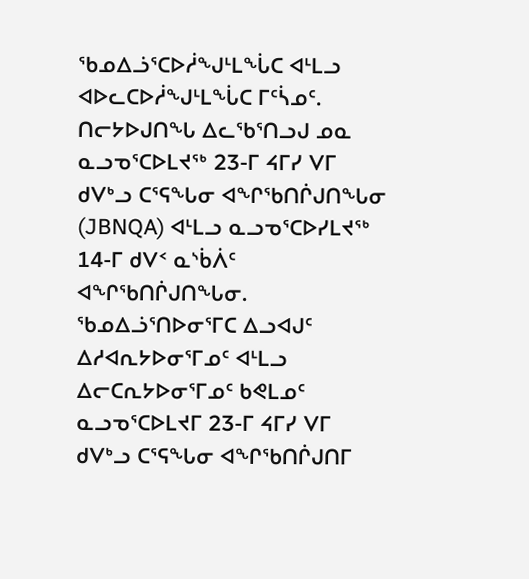ᖃᓄᐃᓘᕐᑕᐅᓲᖑᒻᒪᖔᑕ ᐊᒻᒪᓗ ᐊᐅᓚᑕᐅᓲᖑᒻᒪᖔᑕ ᒥᑦᓵᓄᑦ.
ᑎᓕᔭᐅᒍᑎᖓ ᐃᓚᖃᕐᑎᓗᒍ ᓄᓇ ᓇᓗᓀᕐᑕᐅᒪᔪᖅ 23-ᒥ ᔦᒥᓯ ᐯᒥ ᑯᐯᒃᓗ ᑕᕐᕋᖓᓂ ᐊᖏᖃᑎᒌᒍᑎᖓᓂ (JBNQA) ᐊᒻᒪᓗ ᓇᓗᓀᕐᑕᐅᓯᒪᔪᖅ 14-ᒥ ᑯᐯᑉ ᓇᔅᑳᐲᑦ ᐊᖏᖃᑎᒌᒍᑎᖓᓂ. ᖃᓄᐃᓘᕐᑎᐅᓂᕐᒥᑕ ᐃᓗᐊᒍᑦ ᐃᓱᐊᕆᔭᐅᓂᕐᒥᓄᑦ ᐊᒻᒪᓗ ᐃᓕᑕᕆᔭᐅᓂᕐᒥᓄᑦ ᑲᕙᒪᓄᑦ ᓇᓗᓀᕐᑕᐅᒪᔪᒥ 23-ᒥ ᔦᒥᓯ ᐯᒥ ᑯᐯᒃᓗ ᑕᕐᕋᖓᓂ ᐊᖏᖃᑎᒌᒍᑎᒥ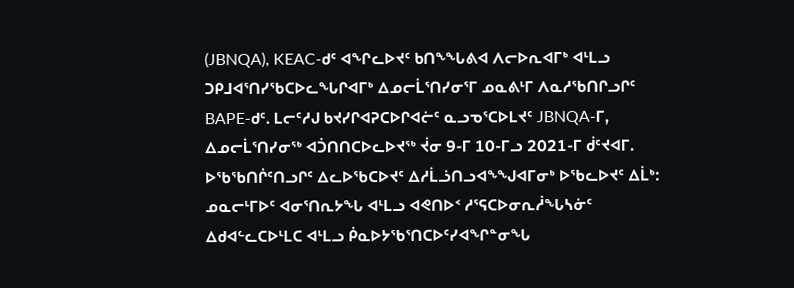(JBNQA), KEAC-ᑯᑦ ᐊᖏᓚᐅᔪᑦ ᑲᑎᖕᖓᕕᐊ ᐱᓕᐅᕆᐊᒥᒃ ᐊᒻᒪᓗ ᑐᑭᒧᐊᕐᑎᓯᖃᑕᐅᓚᖓᒋᐊᒥᒃ ᐃᓄᓕᒫᕐᑎᓯᓂᕐᒥ ᓄᓇᕕᒻᒥ ᐱᓇᓱᖃᑎᒋᓗᒋᑦ BAPE-ᑯᑦ. ᒪᓕᑦᓱᒍ ᑲᔪᓯᒋᐊᕈᑕᐅᒋᐊᓖᑦ ᓇᓗᓀᕐᑕᐅᒪᔪᑦ JBNQA-ᒥ, ᐃᓄᓕᒫᕐᑎᓯᓂᖅ ᐊᑑᑎᑎᑕᐅᓚᐅᔪᖅ ᔫᓂ 9-ᒥ 10-ᒥᓗ 2021-ᒥ ᑰᑦᔪᐊᒥ.
ᐅᖃᖃᑎᒌᑦᑎᓗᒋᑦ ᐃᓚᐅᖃᑕᐅᔪᑦ ᐃᓱᒫᓘᑎᓗᐊᖕᖑᐊᒥᓂᒃ ᐅᖃᓚᐅᔪᑦ ᐃᒫᒃ: ᓄᓇᓕᒻᒥᐅᑦ ᐊᓂᕐᑎᕆᔭᖓ ᐊᒻᒪᓗ ᐊᕙᑎᐅᑉ ᓱᕐᕋᑕᐅᓂᕆᓲᖓᓴᓃᑦ ᐃᑯᐊᓪᓚᑕᐅᒻᒪᑕ ᐊᒻᒪᓗ ᑮᓇᐅᔭᖃᕐᑎᑕᐅᑦᓯᐊᖏᓐᓂᖓ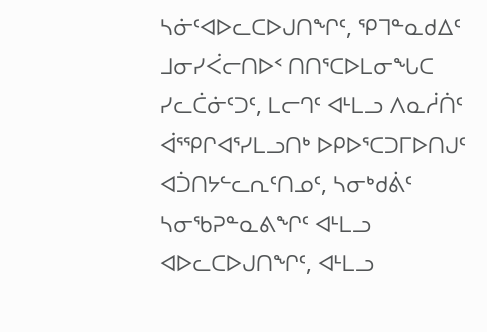ᓴᓃᑦᐊᐅᓚᑕᐅᒍᑎᖏᑦ, ᕿᒣᓐᓇᑯᐃᑦ ᒧᓂᓯᐹᓕᑎᐅᑉ ᑎᑎᕐᑕᐅᒪᓂᖓᑕ ᓯᓚᑖᓃᑦᑐᑦ, ᒪᓕᒉᑦ ᐊᒻᒪᓗ ᐱᓇᓲᑏᑦ ᐋᕐᕿᒋᐊᕐᓯᒪᓗᑎᒃ ᐅᑭᐅᕐᑕᑐᒥᐅᑎᒍᑦ ᐊᑑᑎᔭᓪᓚᕆᑦᑎᓄᑦ, ᓴᓂᒃᑯᕖᑦ ᓴᓂᖃᕈᓐᓇᕕᖏᑦ ᐊᒻᒪᓗ ᐊᐅᓚᑕᐅᒍᑎᖏᑦ, ᐊᒻᒪᓗ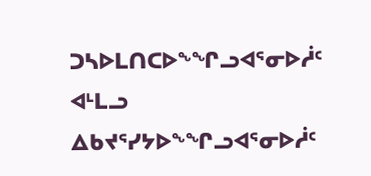ᑐᓴᐅᒪᑎᑕᐅᖕᖏᓗᐊᕐᓂᐅᓲᑦ ᐊᒻᒪᓗ ᐃᑲᔪᕐᓯᔭᐅᖕᖏᓗᐊᕐᓂᐅᓲᑦ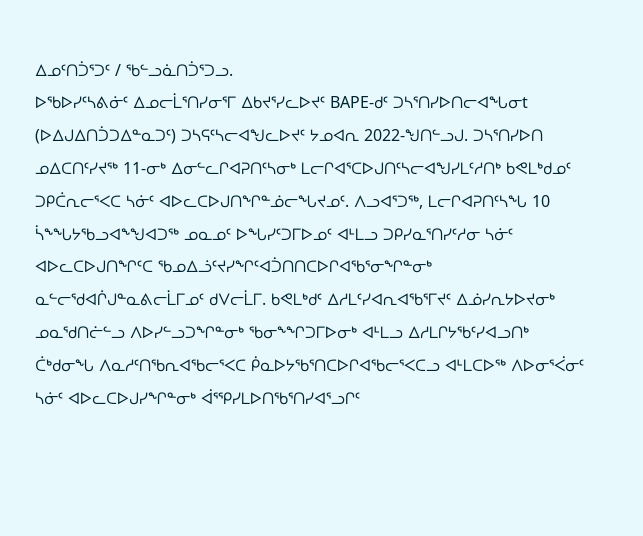ᐃᓄᑦᑎᑑᕐᑐᑦ / ᖃᓪᓗᓈᑎᑑᕐᑐᓗ.
ᐅᖃᐅᓯᑦᓴᕕᓃᑦ ᐃᓄᓕᒫᕐᑎᓯᓂᕐᒥ ᐃᑲᔪᕐᓯᓚᐅᔪᑦ BAPE-ᑯᑦ ᑐᓴᕐᑎᓯᐅᑎᓕᐊᖓᓂt (ᐅᐃᒍᐃᑎᑑᑐᐃᓐᓇᑐᑦ) ᑐᓴᕋᑦᓴᓕᐊᖑᓚᐅᔪᑦ ᔭᓄᐊᕆ 2022-ᖑᑎᓪᓗᒍ. ᑐᓴᕐᑎᓯᐅᑎ ᓄᐃᑕᑎᑦᓯᔪᖅ 11-ᓂᒃ ᐃᓂᓪᓚᒋᐊᕈᑎᑦᓴᓂᒃ ᒪᓕᒋᐊᕐᑕᐅᒍᑎᑦᓴᓕᐊᖑᓯᒪᑦᓱᑎᒃ ᑲᕙᒪᒃᑯᓄᑦ ᑐᑭᑖᕆᓕᕐᐸᑕ ᓴᓃᑦ ᐊᐅᓚᑕᐅᒍᑎᖏᓐᓅᓕᖓᔪᓄᑦ. ᐱᓗᐊᕐᑐᖅ, ᒪᓕᒋᐊᕈᑎᑦᓴᖓ 10 ᓵᖕᖓᔭᖃᓗᐊᖕᖑᐊᑐᖅ ᓄᓇᓄᑦ ᐅᖓᓯᑦᑐᒥᐅᓄᑦ ᐊᒻᒪᓗ ᑐᑭᓯᓇᕐᑎᓯᑦᓱᓂ ᓴᓃᑦ ᐊᐅᓚᑕᐅᒍᑎᖏᑦᑕ ᖃᓄᐃᓘᑦᔪᓯᖏᑦᐊᑑᑎᑎᑕᐅᒋᐊᖃᕐᓂᖏᓐᓂᒃ ᓇᓪᓕᖁᐊᒌᒍᓐᓇᕕᓕᒫᒥᓄᑦ ᑯᐯᓕᒫᒥ. ᑲᕙᒪᒃᑯᑦ ᐃᓱᒪᑦᓯᐊᕆᐊᖃᕐᒥᔪᑦ ᐃᓅᓯᕆᔭᐅᔪᓂᒃ ᓄᓇᖁᑎᓖᓪᓗ ᐱᐅᓯᓪᓗᑐᖏᓐᓂᒃ ᖃᓂᖕᖏᑐᒥᐅᓂᒃ ᐊᒻᒪᓗ ᐃᓱᒪᒋᔭᖃᑦᓯᐊᓗᑎᒃ ᑖᒃᑯᓂᖓ ᐱᓇᓱᑦᑎᖃᕆᐊᖃᓕᕐᐸᑕ ᑮᓇᐅᔭᖃᕐᑎᑕᐅᒋᐊᖃᓕᕐᐸᑕᓗ ᐊᒻᒪᑕᐅᖅ ᐱᐅᓂᕐᐹᓂᑦ ᓴᓃᑦ ᐊᐅᓚᑕᐅᒍᓯᖏᓐᓂᒃ ᐋᕐᕿᓯᒪᐅᑎᖃᕐᑎᓯᐊᕐᓗᒋᑦ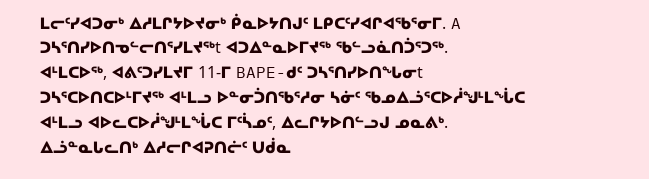ᒪᓕᑦᓯᐊᑐᓂᒃ ᐃᓱᒪᒋᔭᐅᔪᓂᒃ ᑮᓇᐅᔭᑎᒍᑦ ᒪᑭᑕᑦᓯᐊᒋᐊᖃᕐᓂᒥ. A ᑐᓴᕐᑎᓯᐅᑎᓀᓪᓕᑎᕐᓯᒪᔪᖅt ᐊᑐᐃᓐᓇᐅᒥᔪᖅ ᖃᓪᓗᓈᑎᑑᕐᑐᖅ.
ᐊᒻᒪᑕᐅᖅ, ᐊᕕᑦᑐᓯᒪᔪᒥ 11-ᒥ BAPE-ᑯᑦ ᑐᓴᕐᑎᓯᐅᑎᖓᓂt ᑐᓴᕐᑕᐅᑎᑕᐅᒻᒥᔪᖅ ᐊᒻᒪᓗ ᐅᓐᓂᑑᑎᖃᕐᓱᓂ ᓴᓃᑦ ᖃᓄᐃᓘᕐᑕᐅᓲᖑᒻᒪᖔᑕ ᐊᒻᒪᓗ ᐊᐅᓚᑕᐅᓲᖑᒻᒪᖔᑕ ᒥᑦᓵᓄᑦ, ᐃᓚᒋᔭᐅᑎᓪᓗᒍ ᓄᓇᕕᒃ. ᐃᓘᓐᓇᒐᓚᑎᒃ ᐃᓱᓕᒋᐊᕈᑎᓖᑦ ᑌᑰᓇ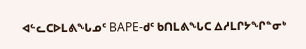ᐊᓪᓚᑕᐅᒪᕕᖓᓄᑦ BAPE-ᑯᑦ ᑲᑎᒪᕕᖓᑕ ᐃᓱᒪᒋᔭᖏᓐᓂᒃ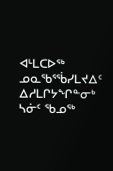ᐊᒻᒪᑕᐅᖅ ᓄᓇᖃᕐᖄᓯᒪᔪᐃᑦ ᐃᓱᒪᒋᔭᖏᓐᓂᒃ ᓴᓃᑦ ᖃᓄᖅ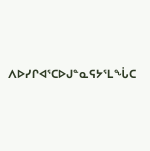ᐱᐅᓯᒋᐊᕐᑕᐅᒍᓐᓇᕋᔭᕐᒪᖔᑕ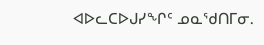ᐊᐅᓚᑕᐅᒍᓯᖏᑦ ᓄᓇᖁᑎᒥᓂ.